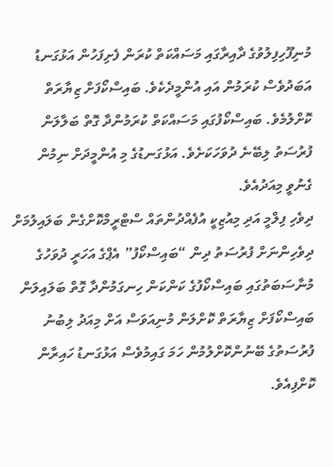މުނިފޫހިފިލުވުގެ ދާއިރާގައި މަސައްކަތް ކުރަން ފެށިފަހުން އަޅުގަނޑު އަބަދުވެސް ކުރަމުން އައި އުންމީދެކެވެ. ބައިސްކޯފަށް ޒިޔާރަތް ކޮށްލުމެވެ. ބައިސްކޯފުގައި މަސައްކަތް ކުރަމުންދާ ގޮތް ބަލާލަން ފުރުސަތު ލިބޭނެ ދުވަހަކަށެވެ. އަޅުގަނޑުގެ މި އުންމީދަށް ނިމުން ގެނުވީ މިއަދުއެވެ.
ދިވެހި ފިލްމީ އަދި މިއުޒިކީ އުފެއްދުންތައް ސްޓްރީމްކޮށްގެން ބަލައިލުމަށް ދިވެހިންނަށް ފުރުސަތު ދިން “ބައިސްކޯފު” އެޕްގެ އަހަރީ ދުވަހުގެ މުނާސަބަތުގައި ބައިސްކޯފުގެ ކަންކަން ހިނގަމުންދާ ގޮތް ބަލައިލަން ބައިސްކޯފަށް ޒިޔާރަތް ކޮށްލަން މުނިއަވަސް އަށް މިއަދު ލިބުނު ފުރުސަތުގެ ބޭނުންކޮށްލުމުން ހަމަ ގައިމުވެސް އަޅުގަނޑު ހައިރާން ކޮށްފިއެވެ.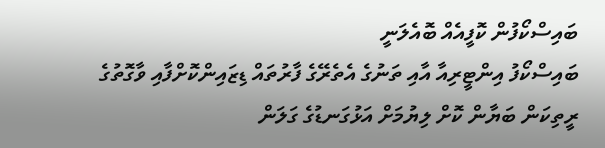ބައިސްކޯފުން ކޮފީއެއް ބޮއެލަނީ
ބައިސްކޯފު އިންޓީރިއާ އާއި ތަނުގެ އެތެރޭގެ ފާރުތައް ޑިޒައިންކޮށްފާއި ވާގޮތުގެ ރީތިކަން ބަޔާން ކޮށް ލިޔުމަށް އަޅުގަނޑުގެ ގަލަން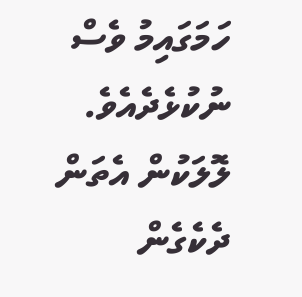ހަމަގައިމު ވެސް ނުކުޅެދެއެވެ. ލޮލަކުން އެތަން ދެކެގެން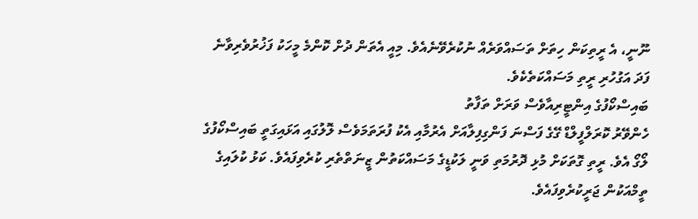ނޫނީ، އެ ރީތިކަން ހިތަށް ތަސައްވަރެއް ނުކުރެވޭނެއެވެ. މިއީ އެތަން ދުށް ކޮންމެ މީހަކު ފަޚުރުވެރިވާނެ ފަދަ އަގުހުރި ރީތި މަސައްކަތެކެވެ.
ބައިސްކޯފުގެ އިންޓީރިއާވެސް ވަރަށް ތަފާތު
ހެންވޭރު ކޮރަލްފީލްޑް ގޭގެ ފަސްނަ ފަންގިފިލާއަށް އެރުމާއި އެކު ފުރަތަމަވެސް ލޮލުގައި އަޅައިގަތީ ބައިސްކޯފުގެ ލޯގޯ އެވެ. ރީތި ގޮތަކަށް މުޅި ދޮރުމަތި ވަނީ ލަކުޑީގެ މަސައްކަތުން ޒީނަތްތެރި ކުރެވިފައެވެ. ކަޅު ކުލައިގެ ތީމްއަކުން ޖަރީކުރެވިފައެވެ.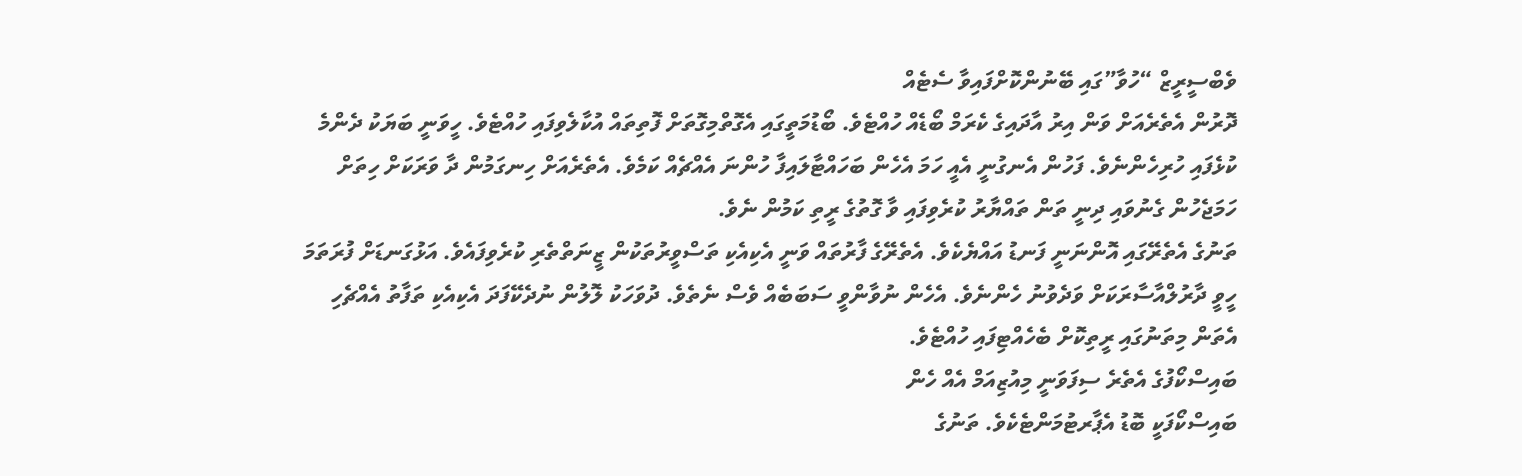ވެބްސީރީޒް “ހުވާ”ގައި ބޭނުންކޮށްފައިވާ ސެޓެއް
ދޮރުން އެތެރެއަށް ވަން އިރު އާދައިގެ ކެރަމް ބޯޑެއް ހުއްޓެވެ. ބޯޑުމަތީގައި އެގޮތްމިގޮތަށް ފޮތިތައް އުކާލެވިފައި ހުއްޓެވެ. ހީވަނީ ބަޔަކު ދެންމެ ކުޅެފައި ހުރިހެންނެވެ. ފަހުން އެނގުނީ އެއީ ހަމަ އެހެން ބަހައްޓާލައިފާ ހުންނަ އެއްޗެއް ކަމެވެ. އެތެރެއަށް ހިނގަމުން ދާ ވަރަކަށް ހިތަށް ހަމަޖެހުން ގެނުވައި ދިނީ ތަން ތައްޔާރު ކުރެވިފައި ވާ ގޮތުގެ ރީތި ކަމުން ނެވެ.
ތަނުގެ އެތެރޭގައި އޮންނަނީ ފަނޑު އައްޔެކެވެ. އެތެރޭގެ ފާރުތައް ވަނީ އެކިއެކި ތަސްވީރުތަކުން ޒީނަތްތެރި ކުރެވިފައެވެ. އަޅުގަނޑަށް ފުރަތަމަ ހީވީ ދާރުލްއާސާރަކަށް ވަދެވުނު ހެންނެވެ. އެހެން ނުވާންވީ ސަބަބެއް ވެސް ނެތެވެ. ދުވަހަކު ލޮލުން ނުދެކޭފަދަ އެކިއެކި ތަފާތު އެއްޗެހި އެތަން މިތަނުގައި ރީތިކޮށް ބެހެއްޓިފައި ހުއްޓެވެ.
ބައިސްކޯފުގެ އެތެރެ ސިފަވަނީ މިއުޒިއަމް އެއް ހެން
ބައިސްކޯފަކީ ބޮޑު އެޕާރޓުމަންޓެކެވެ. ތަނުގެ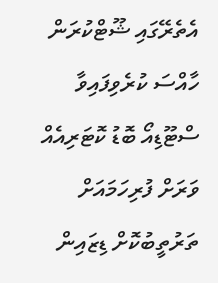އެތެރޭގައި ޝޫޓްކުރަން ހާއްސަ ކުރެވިފައިވާ ސްޓޫޑިއޯ ބޮޑު ކޮޓަރިއެއް ވަރަށް ފުރިހަމައަށް ތަރުތީބުކޮށް ޑިޒައިން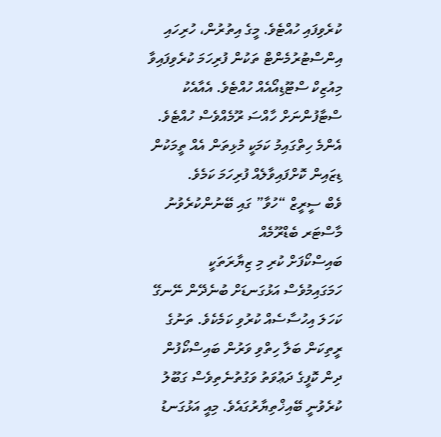ކުރެވިފައި ހުއްޓެވެ. މީގެ އިތުރުން، ހުރިހައި އިންސްޓުރުމެންޓް ތަކުން ފުރިހަމަ ކުރެވިފައިވާ މިއުޒިކް ސްޓޫޑިއޯއެއް ހުއްޓެވެ. އެއާއެކު ސްޓާފުންނަށް ހާއްސަ ރޫމެއްވެސް ހުއްޓެވެ. އެންމެ ހިތްގައިމު ކަމަކީ މުޅިތަން އެއް ތީމަކުން ޑިޒައިން ކޮށްފައިވާލެއް ފުރިހަމަ ކަމެވެ.
ވެބް ސީރީޒް “ހުވާ” ގައި ބޭނުންކުރެވުނު މާސްޓަރ ބެޑްރޫމެއް
ބައިސްކޯފަށް ކުރި މި ޒިޔާރަތަކީ ހަމަގައިމުވެސް އަޅުގަނޑަށް ބުނެދޭން ނޭނގޭ ކަހަލަ އިހުސާސެއް ކުރުވި ކަމެކެވެ. ތަނުގެ ރީތިކަން ބަލާ ހިތްވި ވަރުން ބައިސްކޯފުން ދިން ކޮފީގެ ދަޢުވަތު ވަގުތުނެތިވެސް ގަބޫލު ކުރެވުނީ ބޭއިޚްތިޔާރުގައެވެ. މިއީ އަޅުގަނޑު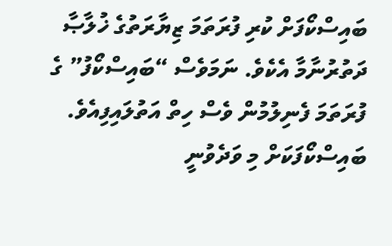ބައިސްކޯފަށް ކުރި ފުރަތަމަ ޒިޔާރަތުގެ ޚުލާޞާ ދަތުރުނާމާ އެކެވެ. ނަމަވެސް “ބައިސްކޯފު” ގެ ފުރަތަމަ ފެނިލުމުން ވެސް ހިތް އަތުލައިފިއެވެ. ބައިސްކޯފަކަށް މި ވަދެވުނީ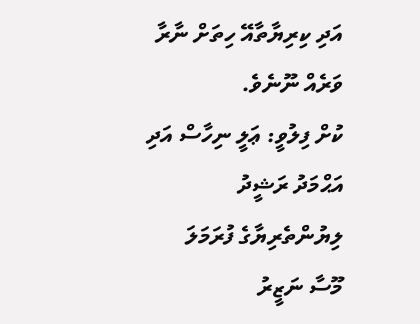އަދި ކިރިޔާތާއޭ ހިތަށް ނާރާ ވަރެއް ނޫނެވެ.
ކުށް ފިލުވީ: ޢަލީ ނިހާސް އަދި އަޙްމަދު ރަޝީދު
ލިޔުންތެރިޔާގެ ފުރަމަލަ
މޫސާ ނަޒީރު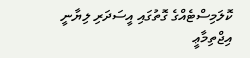ކޮލަމިސްޓެއްގެ ގޮތުގައި އީސަދަރި ލިޔާނީ އިޖްތިމާޢީ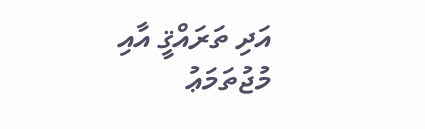އަދި ތަރައްޤީ އާއި މުޖުތަމަޢު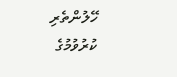ހޭލުންތެރި ކުރުވުމުގެ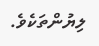ލިޔުންތަކެވެ.